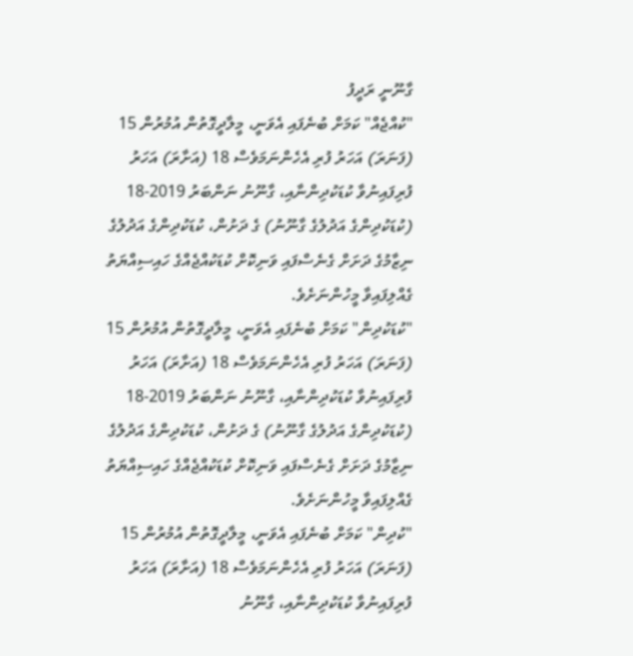ގާނޫނީ ރަދީފު
"ކުއްޖެއް" ކަމަށް ބުނެފައި އެވަނީ، މީލާދީގޮތުން އުމުރުން 15 (ފަނަރަ) އަހަރު ފުރި އެހެންނަމަވެސް 18 (އަށާރަ) އަހަރު ފުރިފައިނުވާ ކުޑަކުދިންނާއި، ގާނޫނު ނަންބަރު 2019-18 (ކުޑަކުދިންގެ އަދުލުގެ ގާނޫނު) ގެ ދަށުން، ކުޑަކުދިންގެ އަދުލުގެ ނިޒާމުގެ ދަށަށް ގެނެސްފައި ވަނިކޮށް ކުޑަކުއްޖެއްގެ ހައިސިއްޔަތު ގެއްލިފައިވާ މީހުންނަށެވެ.
"ކުޑަކުދިން" ކަމަށް ބުނެފައި އެވަނީ، މީލާދީގޮތުން އުމުރުން 15 (ފަނަރަ) އަހަރު ފުރި އެހެންނަމަވެސް 18 (އަށާރަ) އަހަރު ފުރިފައިނުވާ ކުޑަކުދިންނާއި، ގާނޫނު ނަންބަރު 2019-18 (ކުޑަކުދިންގެ އަދުލުގެ ގާނޫނު) ގެ ދަށުން، ކުޑަކުދިންގެ އަދުލުގެ ނިޒާމުގެ ދަށަށް ގެނެސްފައި ވަނިކޮށް ކުޑަކުއްޖެއްގެ ހައިސިއްޔަތު ގެއްލިފައިވާ މީހުންނަށެވެ.
"ކުދިން" ކަމަށް ބުނެފައި އެވަނީ، މީލާދީގޮތުން އުމުރުން 15 (ފަނަރަ) އަހަރު ފުރި އެހެންނަމަވެސް 18 (އަށާރަ) އަހަރު ފުރިފައިނުވާ ކުޑަކުދިންނާއި، ގާނޫނު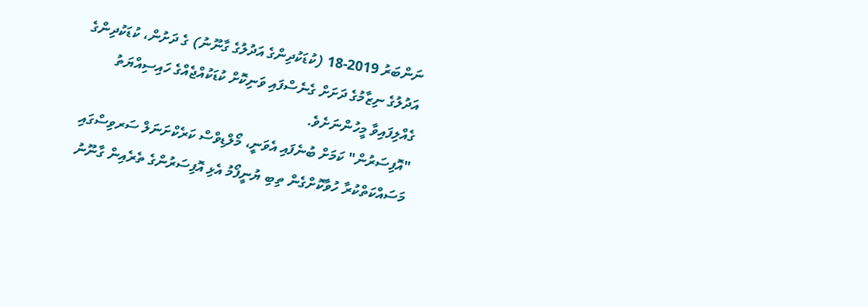ނަންބަރު 2019-18 (ކުޑަކުދިންގެ އަދުލުގެ ގާނޫނު) ގެ ދަށުން، ކުޑަކުދިންގެ އަދުލުގެ ނިޒާމުގެ ދަށަށް ގެނެސްފައި ވަނިކޮށް ކުޑަކުއްޖެއްގެ ހައިސިއްޔަތު ގެއްލިފައިވާ މީހުންނަށެވެ.
"އޮފިސަރުން" ކަމަށް ބުނެފައި އެވަނީ، މޯލްޑިވްސް ކަރެކްށަނަލް ސަރވިސްގައި މަސައްކަތްކުރާ ހުވާކޮށްގެން ތިބި ޔުނީފޯމު އެޅި އޮފިސަރުންގެ ތެރެއިން ގާނޫނު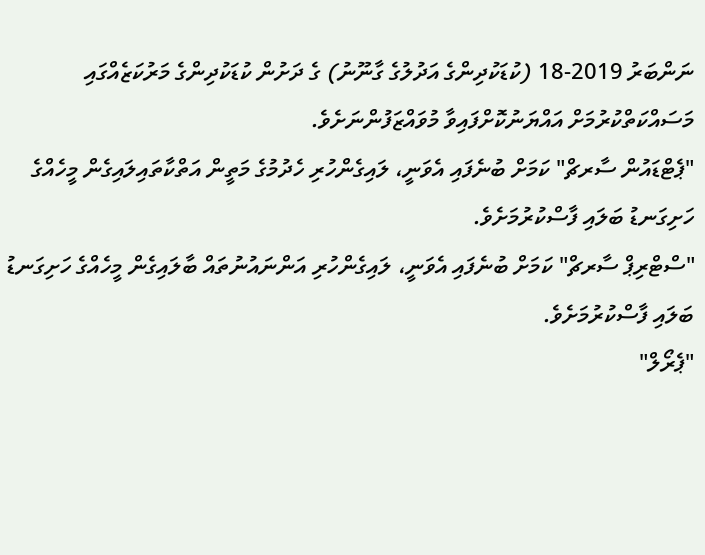ނަންބަރު 2019-18 (ކުޑަކުދިންގެ އަދުލުގެ ގާނޫނު) ގެ ދަށުން ކުޑަކުދިންގެ މަރުކަޒެއްގައި މަސައްކަތްކުރުމަށް އައްޔަނުކޮށްފައިވާ މުވައްޒަފުންނަށެވެ.
"ޕެޓްޑައުން ސާރޗް" ކަމަށް ބުނެފައި އެވަނީ، ލައިގެންހުރި ހެދުމުގެ މަތީން އަތްކާތައިލައިގެން މީހެއްގެ ހަށިގަނޑު ބަލައި ފާސްކުރުމަށެވެ.
"ސްޓްރިޕް ސާރޗް" ކަމަށް ބުނެފައި އެވަނީ، ލައިގެންހުރި އަންނައުނުތައް ބާލައިގެން މީހެއްގެ ހަށިގަނޑު ބަލައި ފާސްކުރުމަށެވެ.
"ޕެރޯލް"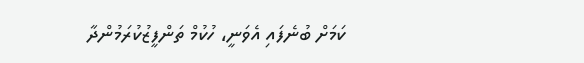ކަމަށް ބުނެފައި އެވަނީ، ހުކުމް ތަންފީޒުކުރަމުންދާ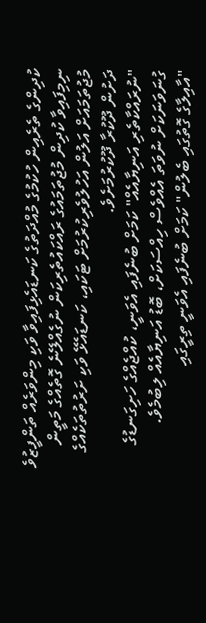ކުދިންގެ ތެރެއިން ހުކުމުގެ މުއްދަތުގެ ކަނޑައެޅިފައިވާ ވަކި މިންވަރެއް ތަންފީޒުވެ ނިމިފައިވާ ކުދިން މުޖުތަމައުގެ ރައްކައުތެރިކަން ނުގެއްލޭނެ ގޮތެއްގެ މަތީން މުޖުތަމައަށް އަލުން އަހުލުވެރިކުރުމަށް ޓަކައި، ކަނޑައެޅޭ ވަކި ށަރުތުތަކެއްގެ ދަށުން ދޫކުރާ ދޫކުރުމަށެވެ.
"ނުރައްކާތެރި އަނިޔާއެއް" ކަމަށް ބުނެފައި އެވަނީ، ކުއްޖެއްގެ ހަށިގަނޑުގެ ގުނަވަނަކަށް ނުވަތަ އެއްވެސް ހިއްސަކަށް، ބޮޑު އަނިޔާއެއް ލިބުމެވެ.
"އާއިލާގެ ގޮތުގައި ބެލުން" ކަމަށް ބުނެފައި އެވަނީ ތިރީގައި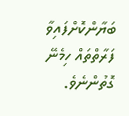ބަޔާންކޮށްފައިވާ ފަރާތްތައް ހިމެނޭ ގޮތުންނެވެ.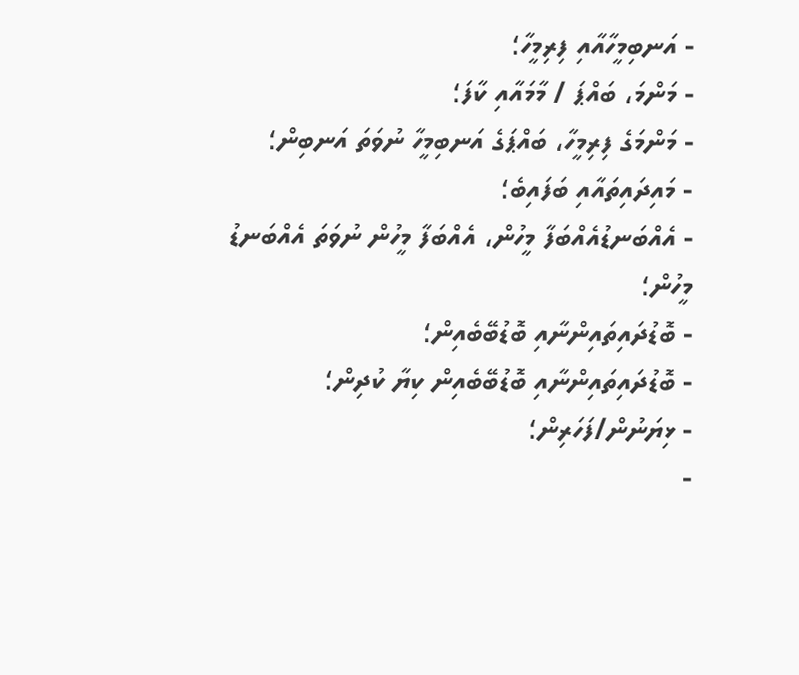- އަނބިމީހާއާއި ފިރިމީހާ؛
- މަންމަ، ބައްޕަ / މާމައާއި ކާފަ؛
- މަންމަގެ ފިރިމީހާ، ބައްޕަގެ އަނބިމީހާ ނުވަތަ އަނބިން؛
- މައިދައިތައާއި ބަފައިބެ؛
- އެއްބަނޑުއެއްބަފާ މީހުން، އެއްބަފާ މީހުން ނުވަތަ އެއްބަނޑު މީހުން؛
- ބޮޑުދައިތައިންނާއި ބޮޑުބޭބެއިން؛
- ބޮޑުދައިތައިންނާއި ބޮޑުބޭބެއިން ކިޔާ ކުދިން؛
- ޅިޔަނުން/ފަހަރިން؛
-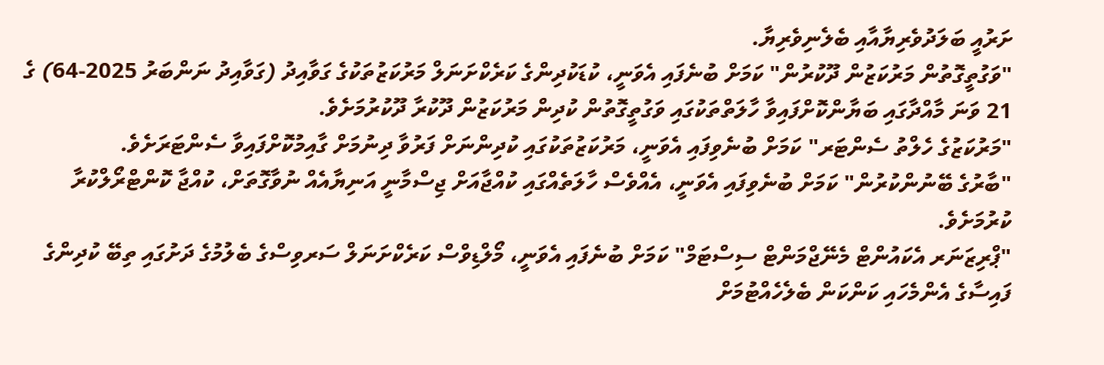ށަރުއީ ބަލަދުވެރިޔާއާއި ބެލެނިވެރިޔާ.
"ވަގުތީގޮތުން މަރުކަޒުން ދޫކުރުން" ކަމަށް ބުނެފައި އެވަނީ، ކުޑަކުދިންގެ ކަރެކްށަނަލް މަރުކަޒުތަކުގެ ގަވާއިދު (ގަވާއިދު ނަންބަރު 2025-64) ގެ 21 ވަނަ މާއްދާގައި ބަޔާންކޮށްފައިވާ ހާލަތްތަކުގައި ވަގުތީގޮތުން ކުދިން މަރުކަޒުން ދޫކުރާ ދޫކުރުމަށެވެ.
"މަރުކަޒުގެ ހެލްތު ސެންޓަރ" ކަމަށް ބުނެވިފައި އެވަނީ، މަރުކަޒުތަކުގައި ކުދިންނަށް ފަރުވާ ދިނުމަށް ގާއިމުކޮށްފައިވާ ސެންޓަރަށެވެ.
"ބާރުގެ ބޭނުންކުރުން" ކަމަށް ބުނެވިފައި އެވަނީ، އެއްވެސް ހާލަތެއްގައި ކުއްޖާއަށް ޖިސްމާނީ އަނިޔާއެއް ނުވާގޮތަށް، ކުއްޖާ ކޮންޓްރޯލްކުރާ ކުރުމަށެވެ.
"ޕްރިޒަނަރ އެކައުންޓް މެނޭޖްމަންޓް ސިސްޓަމް" ކަމަށް ބުނެފައި އެވަނީ، މޯލްޑިވްސް ކަރެކްށަނަލް ސަރވިސްގެ ބެލުމުގެ ދަށުގައި ތިބޭ ކުދިންގެ ފައިސާގެ އެންމެހައި ކަންކަން ބެލެހެއްޓުމަށް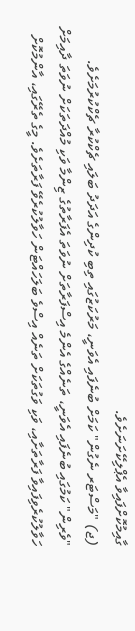ގާއިމުކޮށްފައިވާ އެޕްލިކޭށަނަށެވެ.
(ޖ) "މަސްޓަރ ނެގުން" ކަމަށް ބުނެފައި އެވަނީ، މަރުކަޒުގައި ތިބި ކުދިންގެ އަދަދު ބަލައި ޗެކްކުރާ ޗެކްކުރުމަށެވެ.
"ވެރިން" ކަމުގައި ބުނެފައި އެވަނީ، ތަނެއްގެ އެންމެ އިސްފަރާތަށް ނުވަތަ އެފަރާތުގެ ޒިންމާ ވަކި މުއްދަތަކަށް ނުވަތަ ދާއިމަށް ހަވާލުކުރެވިފައިވާ ފަރާތަށާއި، ވަކި ވަގުތަކަށް ތަނެއް އިސްވެ ބަލަހައްޓަން ހަވާލުކުރެވޭ ފަރާތަށެވެ. މީގެ ތެރޭގައި، އާންމުކޮށް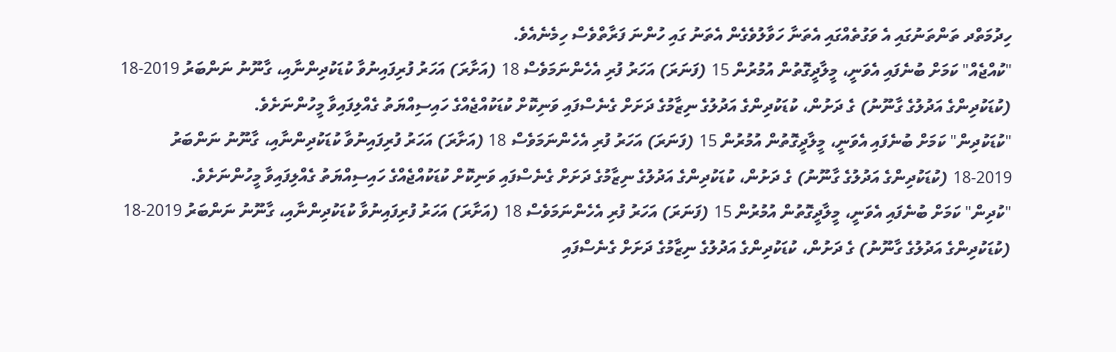ހިދުމަތްދ ތަންތަނުގައި އެ ވަގުތެއްގައި އެތަނާ ހަވާލުވެގެން އެތަނު ގައި ހުންނަ ފަރާތްވެސް ހިމެނެއެވެ.
"ކުއްޖެއް" ކަމަށް ބުނެފައި އެވަނީ، މީލާދީގޮތުން އުމުރުން 15 (ފަނަރަ) އަހަރު ފުރި އެހެންނަމަވެސް 18 (އަށާރަ) އަހަރު ފުރިފައިނުވާ ކުޑަކުދިންނާއި، ގާނޫނު ނަންބަރު 2019-18 (ކުޑަކުދިންގެ އަދުލުގެ ގާނޫނު) ގެ ދަށުން، ކުޑަކުދިންގެ އަދުލުގެ ނިޒާމުގެ ދަށަށް ގެނެސްފައި ވަނިކޮށް ކުޑަކުއްޖެއްގެ ހައިސިއްޔަތު ގެއްލިފައިވާ މީހުންނަށެވެ.
"ކުޑަކުދިން" ކަމަށް ބުނެފައި އެވަނީ، މީލާދީގޮތުން އުމުރުން 15 (ފަނަރަ) އަހަރު ފުރި އެހެންނަމަވެސް 18 (އަށާރަ) އަހަރު ފުރިފައިނުވާ ކުޑަކުދިންނާއި، ގާނޫނު ނަންބަރު 2019-18 (ކުޑަކުދިންގެ އަދުލުގެ ގާނޫނު) ގެ ދަށުން، ކުޑަކުދިންގެ އަދުލުގެ ނިޒާމުގެ ދަށަށް ގެނެސްފައި ވަނިކޮށް ކުޑަކުއްޖެއްގެ ހައިސިއްޔަތު ގެއްލިފައިވާ މީހުންނަށެވެ.
"ކުދިން" ކަމަށް ބުނެފައި އެވަނީ، މީލާދީގޮތުން އުމުރުން 15 (ފަނަރަ) އަހަރު ފުރި އެހެންނަމަވެސް 18 (އަށާރަ) އަހަރު ފުރިފައިނުވާ ކުޑަކުދިންނާއި، ގާނޫނު ނަންބަރު 2019-18 (ކުޑަކުދިންގެ އަދުލުގެ ގާނޫނު) ގެ ދަށުން، ކުޑަކުދިންގެ އަދުލުގެ ނިޒާމުގެ ދަށަށް ގެނެސްފައި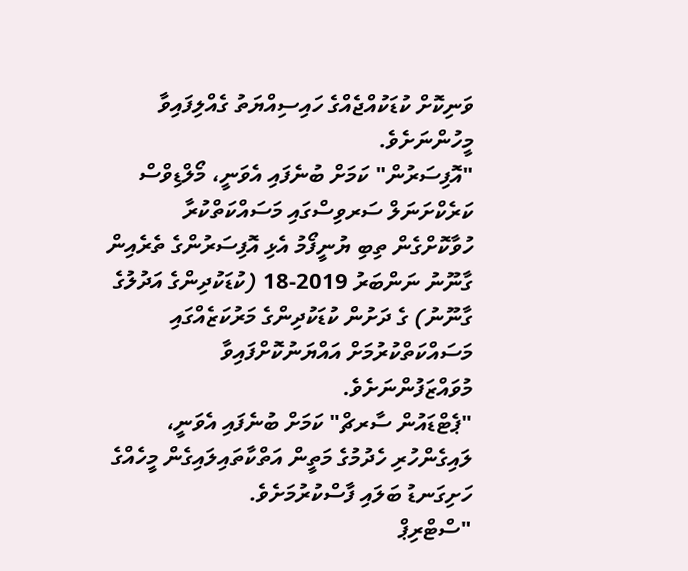ވަނިކޮށް ކުޑަކުއްޖެއްގެ ހައިސިއްޔަތު ގެއްލިފައިވާ މީހުންނަށެވެ.
"އޮފިސަރުން" ކަމަށް ބުނެފައި އެވަނީ، މޯލްޑިވްސް ކަރެކްށަނަލް ސަރވިސްގައި މަސައްކަތްކުރާ ހުވާކޮށްގެން ތިބި ޔުނީފޯމު އެޅި އޮފިސަރުންގެ ތެރެއިން ގާނޫނު ނަންބަރު 2019-18 (ކުޑަކުދިންގެ އަދުލުގެ ގާނޫނު) ގެ ދަށުން ކުޑަކުދިންގެ މަރުކަޒެއްގައި މަސައްކަތްކުރުމަށް އައްޔަނުކޮށްފައިވާ މުވައްޒަފުންނަށެވެ.
"ޕެޓްޑައުން ސާރޗް" ކަމަށް ބުނެފައި އެވަނީ، ލައިގެންހުރި ހެދުމުގެ މަތީން އަތްކާތައިލައިގެން މީހެއްގެ ހަށިގަނޑު ބަލައި ފާސްކުރުމަށެވެ.
"ސްޓްރިޕް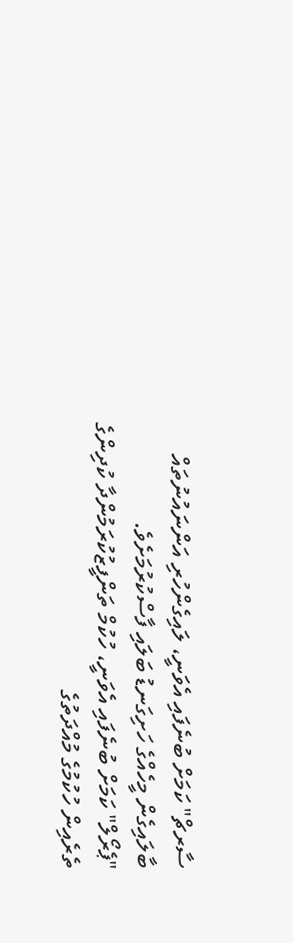ސާރޗް" ކަމަށް ބުނެފައި އެވަނީ، ލައިގެންހުރި އަންނައުނުތައް ބާލައިގެން މީހެއްގެ ހަށިގަނޑު ބަލައި ފާސްކުރުމަށެވެ.
"ޕެރޯލް" ކަމަށް ބުނެފައި އެވަނީ، ހުކުމް ތަންފީޒުކުރަމުންދާ ކުދިންގެ ތެރެއިން ހުކުމުގެ މުއްދަތުގެ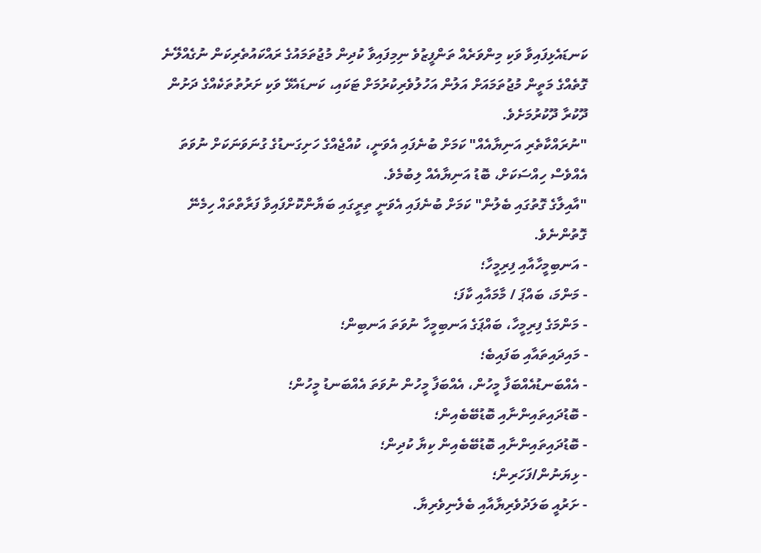ކަނޑައެޅިފައިވާ ވަކި މިންވަރެއް ތަންފީޒުވެ ނިމިފައިވާ ކުދިން މުޖުތަމައުގެ ރައްކައުތެރިކަން ނުގެއްލޭނެ ގޮތެއްގެ މަތީން މުޖުތަމައަށް އަލުން އަހުލުވެރިކުރުމަށް ޓަކައި، ކަނޑައެޅޭ ވަކި ށަރުތުތަކެއްގެ ދަށުން ދޫކުރާ ދޫކުރުމަށެވެ.
"ނުރައްކާތެރި އަނިޔާއެއް" ކަމަށް ބުނެފައި އެވަނީ، ކުއްޖެއްގެ ހަށިގަނޑުގެ ގުނަވަނަކަށް ނުވަތަ އެއްވެސް ހިއްސަކަށް، ބޮޑު އަނިޔާއެއް ލިބުމެވެ.
"އާއިލާގެ ގޮތުގައި ބެލުން" ކަމަށް ބުނެފައި އެވަނީ ތިރީގައި ބަޔާންކޮށްފައިވާ ފަރާތްތައް ހިމެނޭ ގޮތުންނެވެ.
- އަނބިމީހާއާއި ފިރިމީހާ؛
- މަންމަ، ބައްޕަ / މާމައާއި ކާފަ؛
- މަންމަގެ ފިރިމީހާ، ބައްޕަގެ އަނބިމީހާ ނުވަތަ އަނބިން؛
- މައިދައިތައާއި ބަފައިބެ؛
- އެއްބަނޑުއެއްބަފާ މީހުން، އެއްބަފާ މީހުން ނުވަތަ އެއްބަނޑު މީހުން؛
- ބޮޑުދައިތައިންނާއި ބޮޑުބޭބެއިން؛
- ބޮޑުދައިތައިންނާއި ބޮޑުބޭބެއިން ކިޔާ ކުދިން؛
- ޅިޔަނުން/ފަހަރިން؛
- ށަރުއީ ބަލަދުވެރިޔާއާއި ބެލެނިވެރިޔާ.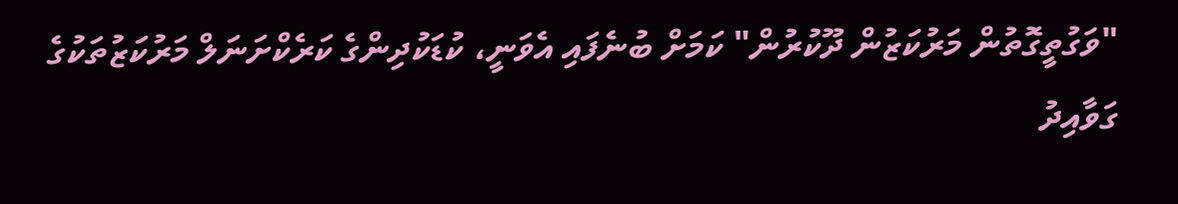"ވަގުތީގޮތުން މަރުކަޒުން ދޫކުރުން" ކަމަށް ބުނެފައި އެވަނީ، ކުޑަކުދިންގެ ކަރެކްށަނަލް މަރުކަޒުތަކުގެ ގަވާއިދު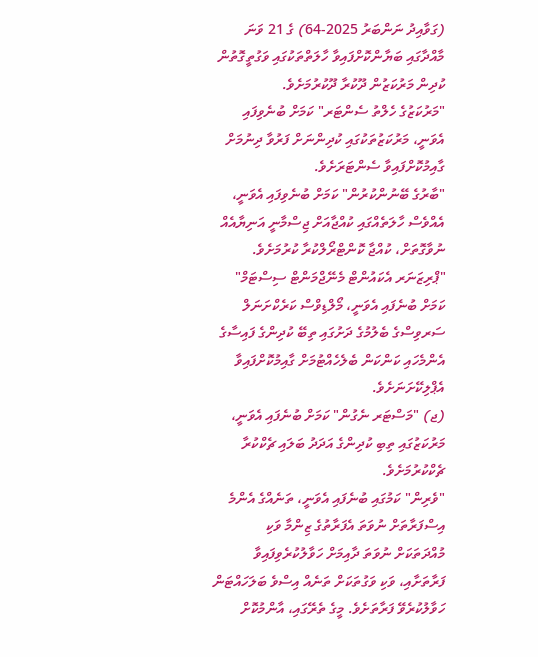(ގަވާއިދު ނަންބަރު 2025-64) ގެ 21 ވަނަ މާއްދާގައި ބަޔާންކޮށްފައިވާ ހާލަތްތަކުގައި ވަގުތީގޮތުން ކުދިން މަރުކަޒުން ދޫކުރާ ދޫކުރުމަށެވެ.
"މަރުކަޒުގެ ހެލްތު ސެންޓަރ" ކަމަށް ބުނެވިފައި އެވަނީ، މަރުކަޒުތަކުގައި ކުދިންނަށް ފަރުވާ ދިނުމަށް ގާއިމުކޮށްފައިވާ ސެންޓަރަށެވެ.
"ބާރުގެ ބޭނުންކުރުން" ކަމަށް ބުނެވިފައި އެވަނީ، އެއްވެސް ހާލަތެއްގައި ކުއްޖާއަށް ޖިސްމާނީ އަނިޔާއެއް ނުވާގޮތަށް، ކުއްޖާ ކޮންޓްރޯލްކުރާ ކުރުމަށެވެ.
"ޕްރިޒަނަރ އެކައުންޓް މެނޭޖްމަންޓް ސިސްޓަމް" ކަމަށް ބުނެފައި އެވަނީ، މޯލްޑިވްސް ކަރެކްށަނަލް ސަރވިސްގެ ބެލުމުގެ ދަށުގައި ތިބޭ ކުދިންގެ ފައިސާގެ އެންމެހައި ކަންކަން ބެލެހެއްޓުމަށް ގާއިމުކޮށްފައިވާ އެޕްލިކޭށަނަށެވެ.
(ޖ) "މަސްޓަރ ނެގުން" ކަމަށް ބުނެފައި އެވަނީ، މަރުކަޒުގައި ތިބި ކުދިންގެ އަދަދު ބަލައި ޗެކްކުރާ ޗެކްކުރުމަށެވެ.
"ވެރިން" ކަމުގައި ބުނެފައި އެވަނީ، ތަނެއްގެ އެންމެ އިސްފަރާތަށް ނުވަތަ އެފަރާތުގެ ޒިންމާ ވަކި މުއްދަތަކަށް ނުވަތަ ދާއިމަށް ހަވާލުކުރެވިފައިވާ ފަރާތަށާއި، ވަކި ވަގުތަކަށް ތަނެއް އިސްވެ ބަލަހައްޓަން ހަވާލުކުރެވޭ ފަރާތަށެވެ. މީގެ ތެރޭގައި، އާންމުކޮށް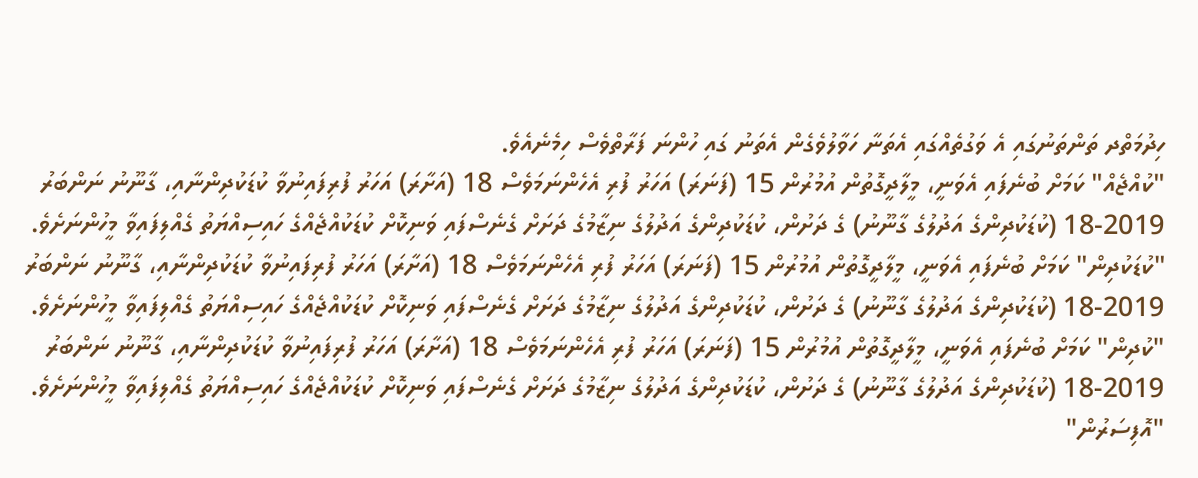ހިދުމަތްދ ތަންތަނުގައި އެ ވަގުތެއްގައި އެތަނާ ހަވާލުވެގެން އެތަނު ގައި ހުންނަ ފަރާތްވެސް ހިމެނެއެވެ.
"ކުއްޖެއް" ކަމަށް ބުނެފައި އެވަނީ، މީލާދީގޮތުން އުމުރުން 15 (ފަނަރަ) އަހަރު ފުރި އެހެންނަމަވެސް 18 (އަށާރަ) އަހަރު ފުރިފައިނުވާ ކުޑަކުދިންނާއި، ގާނޫނު ނަންބަރު 2019-18 (ކުޑަކުދިންގެ އަދުލުގެ ގާނޫނު) ގެ ދަށުން، ކުޑަކުދިންގެ އަދުލުގެ ނިޒާމުގެ ދަށަށް ގެނެސްފައި ވަނިކޮށް ކުޑަކުއްޖެއްގެ ހައިސިއްޔަތު ގެއްލިފައިވާ މީހުންނަށެވެ.
"ކުޑަކުދިން" ކަމަށް ބުނެފައި އެވަނީ، މީލާދީގޮތުން އުމުރުން 15 (ފަނަރަ) އަހަރު ފުރި އެހެންނަމަވެސް 18 (އަށާރަ) އަހަރު ފުރިފައިނުވާ ކުޑަކުދިންނާއި، ގާނޫނު ނަންބަރު 2019-18 (ކުޑަކުދިންގެ އަދުލުގެ ގާނޫނު) ގެ ދަށުން، ކުޑަކުދިންގެ އަދުލުގެ ނިޒާމުގެ ދަށަށް ގެނެސްފައި ވަނިކޮށް ކުޑަކުއްޖެއްގެ ހައިސިއްޔަތު ގެއްލިފައިވާ މީހުންނަށެވެ.
"ކުދިން" ކަމަށް ބުނެފައި އެވަނީ، މީލާދީގޮތުން އުމުރުން 15 (ފަނަރަ) އަހަރު ފުރި އެހެންނަމަވެސް 18 (އަށާރަ) އަހަރު ފުރިފައިނުވާ ކުޑަކުދިންނާއި، ގާނޫނު ނަންބަރު 2019-18 (ކުޑަކުދިންގެ އަދުލުގެ ގާނޫނު) ގެ ދަށުން، ކުޑަކުދިންގެ އަދުލުގެ ނިޒާމުގެ ދަށަށް ގެނެސްފައި ވަނިކޮށް ކުޑަކުއްޖެއްގެ ހައިސިއްޔަތު ގެއްލިފައިވާ މީހުންނަށެވެ.
"އޮފިސަރުން"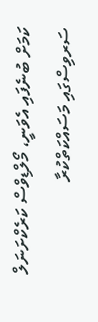ކަމަށް ބުނެފައި އެވަނީ، މޯލްޑިވްސް ކަރެކްށަނަލް ސަރވިސްގައި މަސައްކަތްކުރާ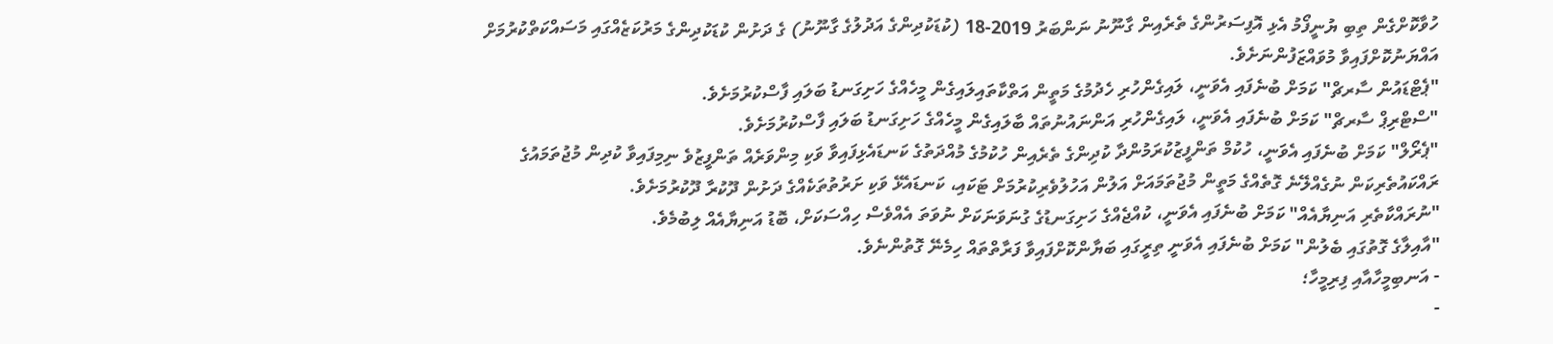ހުވާކޮށްގެން ތިބި ޔުނީފޯމު އެޅި އޮފިސަރުންގެ ތެރެއިން ގާނޫނު ނަންބަރު 2019-18 (ކުޑަކުދިންގެ އަދުލުގެ ގާނޫނު) ގެ ދަށުން ކުޑަކުދިންގެ މަރުކަޒެއްގައި މަސައްކަތްކުރުމަށް އައްޔަނުކޮށްފައިވާ މުވައްޒަފުންނަށެވެ.
"ޕެޓްޑައުން ސާރޗް" ކަމަށް ބުނެފައި އެވަނީ، ލައިގެންހުރި ހެދުމުގެ މަތީން އަތްކާތައިލައިގެން މީހެއްގެ ހަށިގަނޑު ބަލައި ފާސްކުރުމަށެވެ.
"ސްޓްރިޕް ސާރޗް" ކަމަށް ބުނެފައި އެވަނީ، ލައިގެންހުރި އަންނައުނުތައް ބާލައިގެން މީހެއްގެ ހަށިގަނޑު ބަލައި ފާސްކުރުމަށެވެ.
"ޕެރޯލް" ކަމަށް ބުނެފައި އެވަނީ، ހުކުމް ތަންފީޒުކުރަމުންދާ ކުދިންގެ ތެރެއިން ހުކުމުގެ މުއްދަތުގެ ކަނޑައެޅިފައިވާ ވަކި މިންވަރެއް ތަންފީޒުވެ ނިމިފައިވާ ކުދިން މުޖުތަމައުގެ ރައްކައުތެރިކަން ނުގެއްލޭނެ ގޮތެއްގެ މަތީން މުޖުތަމައަށް އަލުން އަހުލުވެރިކުރުމަށް ޓަކައި، ކަނޑައެޅޭ ވަކި ށަރުތުތަކެއްގެ ދަށުން ދޫކުރާ ދޫކުރުމަށެވެ.
"ނުރައްކާތެރި އަނިޔާއެއް" ކަމަށް ބުނެފައި އެވަނީ، ކުއްޖެއްގެ ހަށިގަނޑުގެ ގުނަވަނަކަށް ނުވަތަ އެއްވެސް ހިއްސަކަށް، ބޮޑު އަނިޔާއެއް ލިބުމެވެ.
"އާއިލާގެ ގޮތުގައި ބެލުން" ކަމަށް ބުނެފައި އެވަނީ ތިރީގައި ބަޔާންކޮށްފައިވާ ފަރާތްތައް ހިމެނޭ ގޮތުންނެވެ.
- އަނބިމީހާއާއި ފިރިމީހާ؛
-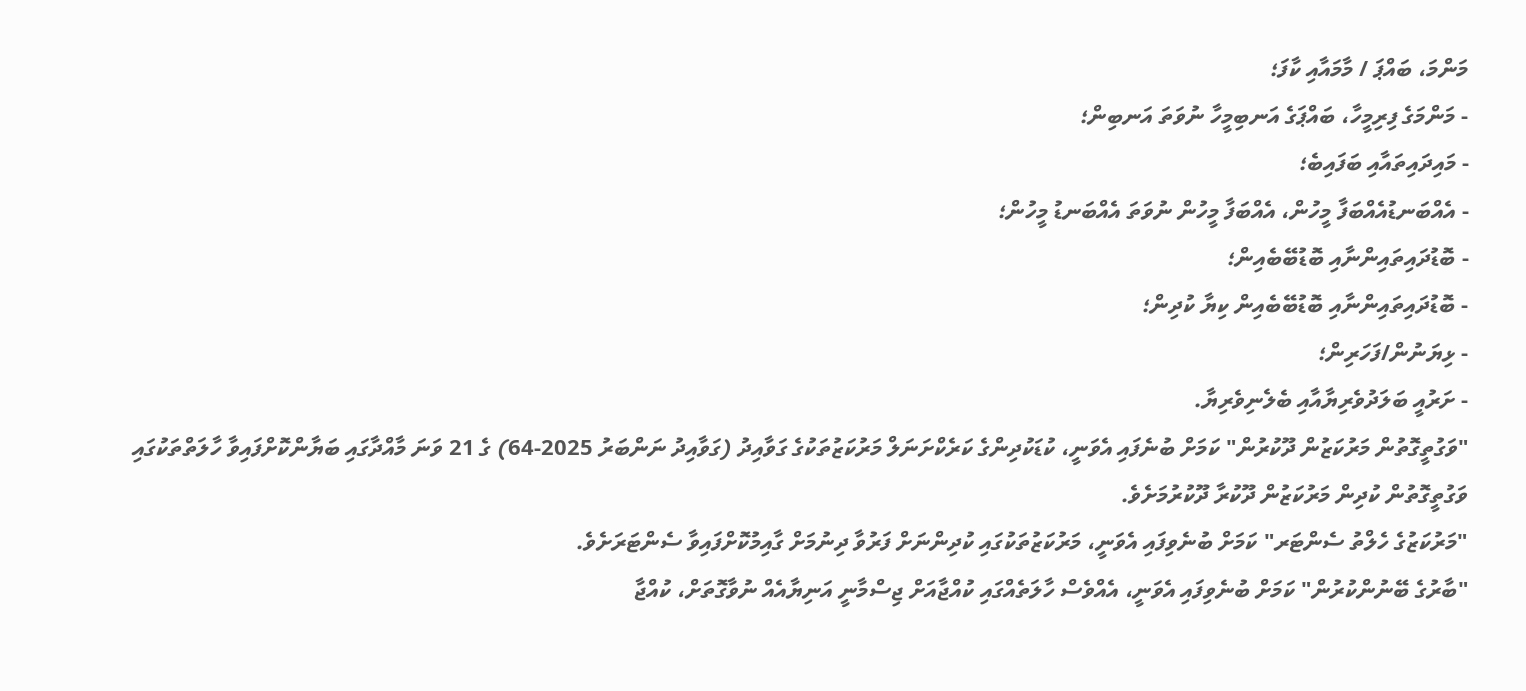މަންމަ، ބައްޕަ / މާމައާއި ކާފަ؛
- މަންމަގެ ފިރިމީހާ، ބައްޕަގެ އަނބިމީހާ ނުވަތަ އަނބިން؛
- މައިދައިތައާއި ބަފައިބެ؛
- އެއްބަނޑުއެއްބަފާ މީހުން، އެއްބަފާ މީހުން ނުވަތަ އެއްބަނޑު މީހުން؛
- ބޮޑުދައިތައިންނާއި ބޮޑުބޭބެއިން؛
- ބޮޑުދައިތައިންނާއި ބޮޑުބޭބެއިން ކިޔާ ކުދިން؛
- ޅިޔަނުން/ފަހަރިން؛
- ށަރުއީ ބަލަދުވެރިޔާއާއި ބެލެނިވެރިޔާ.
"ވަގުތީގޮތުން މަރުކަޒުން ދޫކުރުން" ކަމަށް ބުނެފައި އެވަނީ، ކުޑަކުދިންގެ ކަރެކްށަނަލް މަރުކަޒުތަކުގެ ގަވާއިދު (ގަވާއިދު ނަންބަރު 2025-64) ގެ 21 ވަނަ މާއްދާގައި ބަޔާންކޮށްފައިވާ ހާލަތްތަކުގައި ވަގުތީގޮތުން ކުދިން މަރުކަޒުން ދޫކުރާ ދޫކުރުމަށެވެ.
"މަރުކަޒުގެ ހެލްތު ސެންޓަރ" ކަމަށް ބުނެވިފައި އެވަނީ، މަރުކަޒުތަކުގައި ކުދިންނަށް ފަރުވާ ދިނުމަށް ގާއިމުކޮށްފައިވާ ސެންޓަރަށެވެ.
"ބާރުގެ ބޭނުންކުރުން" ކަމަށް ބުނެވިފައި އެވަނީ، އެއްވެސް ހާލަތެއްގައި ކުއްޖާއަށް ޖިސްމާނީ އަނިޔާއެއް ނުވާގޮތަށް، ކުއްޖާ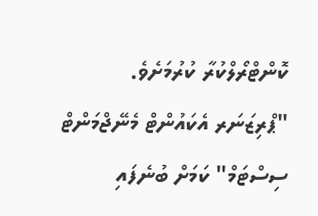ކޮންޓްރޯލްކުރާ ކުރުމަށެވެ.
"ޕްރިޒަނަރ އެކައުންޓް މެނޭޖްމަންޓް ސިސްޓަމް" ކަމަށް ބުނެފައި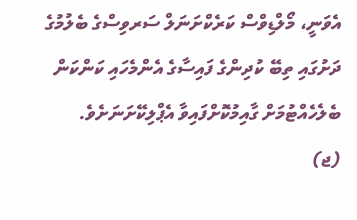އެވަނީ، މޯލްޑިވްސް ކަރެކްށަނަލް ސަރވިސްގެ ބެލުމުގެ ދަށުގައި ތިބޭ ކުދިންގެ ފައިސާގެ އެންމެހައި ކަންކަން ބެލެހެއްޓުމަށް ގާއިމުކޮށްފައިވާ އެޕްލިކޭށަނަށެވެ.
(ޖ)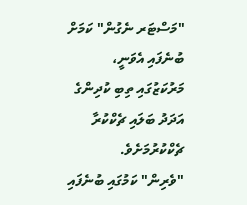"މަސްޓަރ ނެގުން" ކަމަށް ބުނެފައި އެވަނީ، މަރުކަޒުގައި ތިބި ކުދިންގެ އަދަދު ބަލައި ޗެކްކުރާ ޗެކްކުރުމަށެވެ.
"ވެރިން" ކަމުގައި ބުނެފައި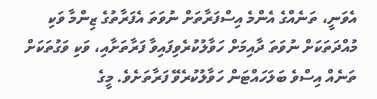އެވަނީ، ތަނެއްގެ އެންމެ އިސްފަރާތަށް ނުވަތަ އެފަރާތުގެ ޒިންމާ ވަކި މުއްދަތަކަށް ނުވަތަ ދާއިމަށް ހަވާލުކުރެވިފައިވާ ފަރާތަށާއި، ވަކި ވަގުތަކަށް ތަނެއް އިސްވެ ބަލަހައްޓަން ހަވާލުކުރެވޭ ފަރާތަށެވެ. މީގެ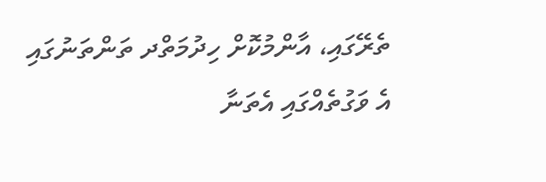ތެރޭގައި، އާންމުކޮށް ހިދުމަތްދ ތަންތަނުގައި އެ ވަގުތެއްގައި އެތަނާ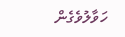ހަވާލުވެގެން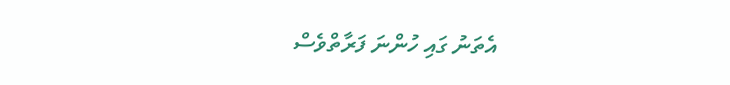އެތަނު ގައި ހުންނަ ފަރާތްވެސް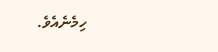ހިމެނެއެވެ.